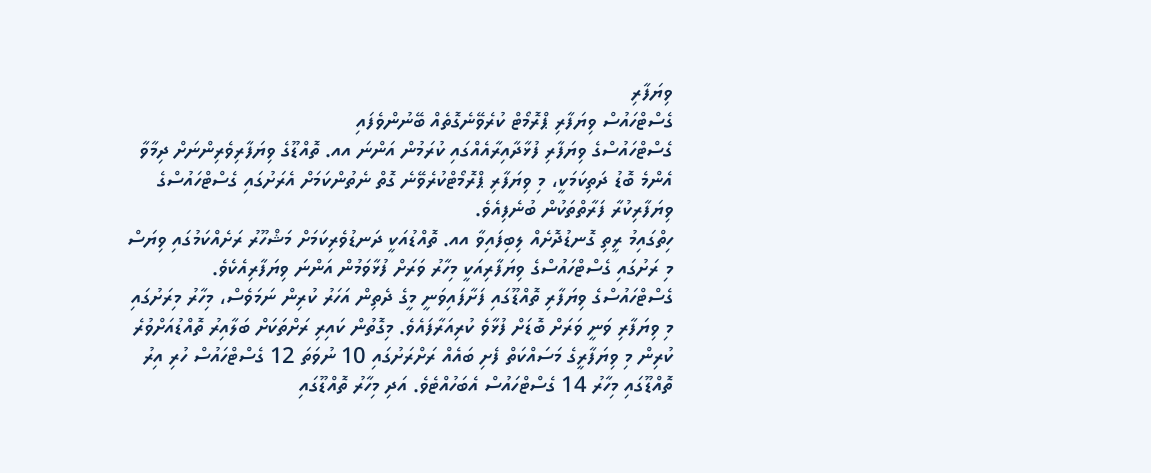ވިޔަފާރި
ގެސްޓްހައުސް ވިޔަފާރި ޕްރޮމޯޓް ކުރެވޭނެގޮތެއް ބޭނުންވެފައި
ގެސްޓްހައުސްގެ ވިޔަފާރި ފުޅާދާއިރާއެއްގައި ކުރަމުން އަންނަ އއ. ތޮއްޑޫގެ ވިޔަފާރިވެރިންނަށް ދިމާވާ އެންމެ ބޮޑު ދަތިކަމަކީ، މި ވިޔަފާރި ޕްރޮމޯޓްކުރެވޭނެ ގޮތް ނެތުންކަމަށް އެރަށުގައި ގެސްޓްހައުސްގެ ވިޔަފާރިކުރާ ފަރާތްތަކުން ބުނެފިއެވެ.
ހިތްގައިމު ރީތި ގޮނޑުދޮށެއް ލިބިފައިވާ އއ. ތޮއްޑުއަކީ ދަނޑުވެރިކަމަށް މަޝްހޫރު ރަށެއްކަމުގައި ވިޔަސް މި ރަށުގައި ގެސްޓްހައުސްގެ ވިޔަފާރިއަކީ މިހާރު ވަރަށް ފުޅާވަމުން އަންނަ ވިޔަފާރިއެކެވެ.
ގެސްޓްހައުސްގެ ވިޔަފާރި ތޮއްޑޫގައި ފަށާފައިވަނީ މީގެ ދެތިން އަހަރު ކުރިން ނަމަވެސް، މިހާރު މިރަށުގައި މި ވިޔަފާރި ވަނީ ވަރަށް ބޮޑަށް ފުޅާވެ ކުރިއަރާފައެވެ. މިގޮތުން ކައިރި ރަށްތަކަށް ބަލާއިރު ތޮއްޑުއަށްވުރެ ކުރިން މި ވިޔަފާރީގެ މަސައްކަތް ފެށި ބައެއް ރަށްރަށުގައި 10 ނުވަތަ 12 ގެސްޓްހައުސް ހުރި އިރު ތޮއްޑޫގައި މިހާރު 14 ގެސްޓްހައުސް އެބަހުއްޓެވެ. އަދި މިހާރު ތޮއްޑޫގައި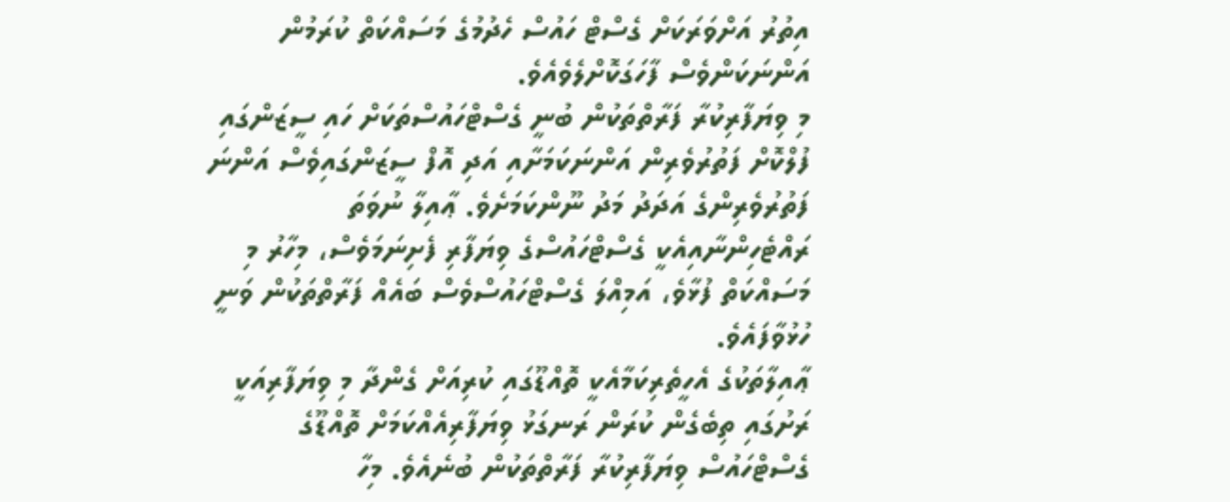އިތުރު އަށްވަރަކަށް ގެސްޓް ހައުސް ހެދުމުގެ މަސައްކަތް ކުރަމުން އަންނަކަންވެސް ފާހަގަކޮށްލެވެއެވެ.
މި ވިޔަފާރިކުރާ ފަރާތްތަކުން ބުނީ ގެސްޓްހައުސްތަކަށް ހައި ސީޒަންގައި ފުލްކޮށް ފަތުރުވެރިން އަންނަކަމަށާއި އަދި އޮފް ސީޒަންގައިވެސް އަންނަ ފަތުރުވެރިންގެ އަދަދު މަދު ނޫންކަމަށެވެ. ޢާއިލާ ނުވަތަ ރައްޓެހިންނާއިއެކީ ގެސްޓްހައުސްގެ ވިޔަފާރި ފެށިނަމަވެސް، މިހާރު މި މަސައްކަތް ފުޅާވެ، އަމިއްލަ ގެސްޓްހައުސްވެސް ބައެއް ފަރާތްތަކުން ވަނީ ހުޅުވާފައެވެ.
ޢާއިލާތަކުގެ އެހީތެރިކަމާއެކީ ތޮއްޑޫގައި ކުރިއަށް ގެންދާ މި ވިޔަފާރިއަކީ ރަށުގައި ތިބެގެން ކުރަން ރަނގަޅު ވިޔަފާރިއެއްކަމަށް ތޮއްޑޫގެ ގެސްޓްހައުސް ވިޔަފާރިކުރާ ފަރާތްތަކުން ބުނެއެވެ. މިހާ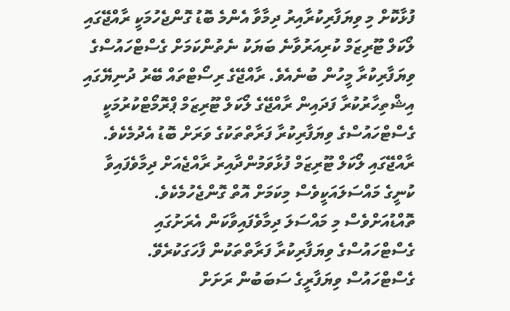ފުޅާކޮށް މި ވިޔަފާރިކުރާއިރު ދިމާވާ އެންމެ ބޮޑު ގޮންޖެހުމަކީ ރާއްޖޭގައި ލޯކަލް ޓޫރިޒަމް ކުރިއަރުވާނެ ބަޔަކު ނެތުންކަމަށް ގެސްޓްހައުސްގެ ވިޔަފާރިކުރާ މީހުން ބުނެއެވެ. ރާއްޖޭގެ ރިސޯޓްތައް ބޭރު ދުނިޔޭގައި އިޝްތިހާރުކުރާ ފަދައިން ރާއްޖޭގެ ލޯކަލް ޓޫރިޒަމް ޕްރޮމޯޓްކުރުމަކީ ގެސްޓްހައުސްގެ ވިޔަފާރިކުރާ ފަރާތްތަކުގެ ވަރަށް ބޮޑު އެދުމެކެވެ.
ރާއްޖޭގައި ލޯކަލް ޓޫރިޒަމް ފުޅާވަމުންދާއިރު ރާއްޖެއަށް ދިމާވެފައިވާ ކުނީގެ މައްސަލައަކީވެސް މިކަމަށް އޮތް ގޮންޖެހުމެކެވެ. ތޮއްޑުއަށްވެސް މި މައްސަލަ ދިމާވެފައިވާކަން އެރަށުގައި ގެސްޓްހައުސްގެ ވިޔަފާރިކުރާ ފަރާތްތަކުން ފާހަގަކުރެވޭ.
ގެސްޓްހައުސް ވިޔަފާރީގެ ސަބަބުން ރަށަށް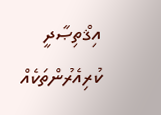އިޤްތިޞާދީ ކުރިއެރުންތަކެއް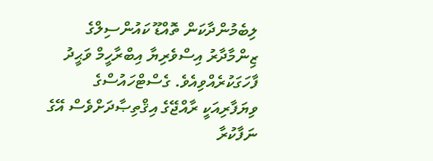ލިބެމުންދާކަން ތޮއްޑޫ ކައުންސިލްގެ ޒިންމާދާރު އިސްވެރިޔާ އިބްރާހީމް ވަޙީދު ފާހަގަކުރެއްވިއެވެ. ގެސްޓްހައުސްގެ ވިޔަފާރިއަކީ ރާއްޖޭގެ އިޤްތިޞާދަށްވެސް އޭގެ ނަފާކުރާ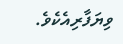ވިޔަފާރިއެކެވެ.